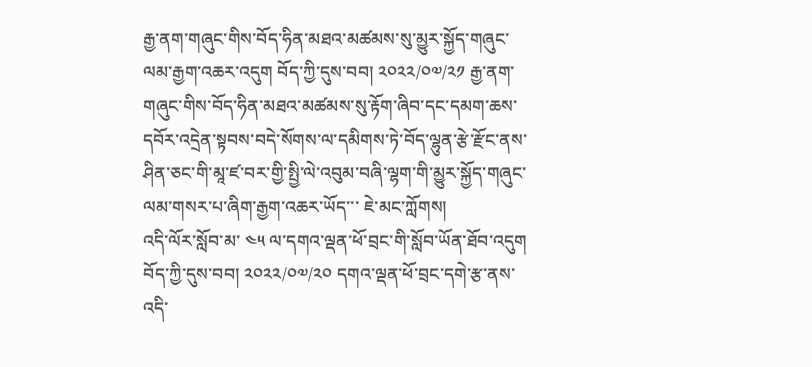རྒྱ་ནག་གཞུང་གིས་བོད་ཧིན་མཐའ་མཚམས་སུ་མྱུར་སྐྱོད་གཞུང་ལམ་རྒྱག་འཆར་འདུག བོད་ཀྱི་དུས་བབ། ༢༠༢༢/༠༧/༢༡ རྒྱ་ནག་གཞུང་གིས་བོད་ཧིན་མཐའ་མཚམས་སུ་རྟོག་ཞིབ་དང་དམག་ཆས་དབོར་འདྲེན་སྟབས་བདེ་སོགས་ལ་དམིགས་ཏེ་བོད་ལྷུན་རྩེ་རྫོང་ནས་ཤིན་ཅང་གི་མཱ་ཛ་བར་གྱི་སྤྱི་ལེ་འབུམ་བཞི་ལྷག་གི་མྱུར་སྐྱོད་གཞུང་ལམ་གསར་པ་ཞིག་རྒྱག་འཆར་ཡོད་་་ ཇེ་མང་ཀློགས།
འདི་ལོར་སློབ་མ་ ༤༥ ལ་དགའ་ལྡན་ཕོ་བྲང་གི་སློབ་ཡོན་ཐོབ་འདུག བོད་ཀྱི་དུས་བབ། ༢༠༢༢/༠༧/༢༠ དགའ་ལྡན་ཕོ་བྲང་དགེ་རྩ་ནས་འདི་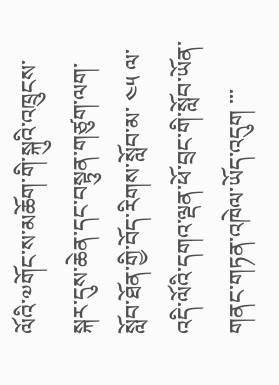ལོའི་༧གོང་ས་མཆོག་གི་སྐུའི་འཁྲུངས་སྐར་དུས་ཆེན་དང་བསྟུན་གཙུག་ལག་སློབ་ཐོན་གྱི་བོད་རིགས་སློབ་མ་ ༤༥ ལ་འདི་ལོའི་དགའ་ལྡན་ཕོ་བྲང་གི་སློབ་ཡོན་གནང་གཏན་འཁེལ་ཡོད་འདུག ་་་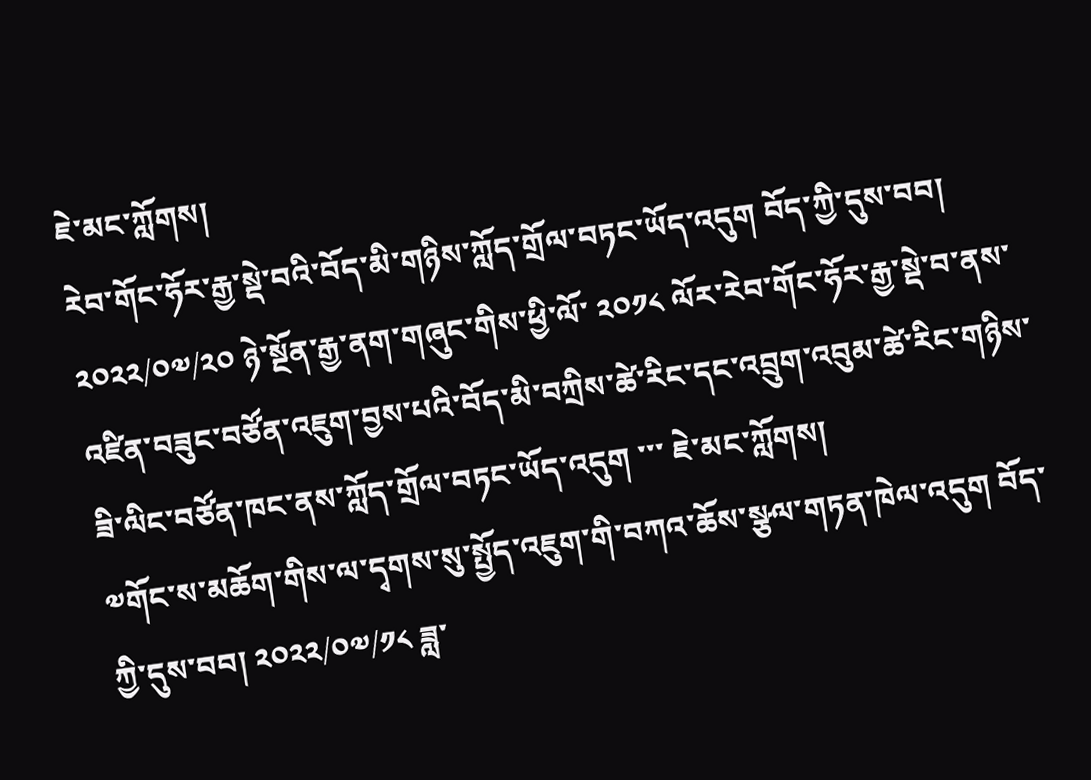ཇེ་མང་ཀློགས།
རེབ་གོང་ཧོར་རྒྱ་སྡེ་བའི་བོད་མི་གཉིས་ཀློད་གྲོལ་བཏང་ཡོད་འདུག བོད་ཀྱི་དུས་བབ། ༢༠༢༢/༠༧/༢༠ ཉེ་སྔོན་རྒྱ་ནག་གཞུང་གིས་ཕྱི་ལོ་ ༢༠༡༨ ལོར་རེབ་གོང་ཧོར་རྒྱ་སྡེ་བ་ནས་འཛིན་བཟུང་བཙོན་འཇུག་བྱས་པའི་བོད་མི་བཀྲིས་ཚེ་རིང་དང་འབྲུག་འབུམ་ཚེ་རིང་གཉིས་ཟི་ལིང་བཙོན་ཁང་ནས་ཀློད་གྲོལ་བཏང་ཡོད་འདུག ་་་ ཇེ་མང་ཀློགས།
༧གོང་ས་མཆོག་གིས་ལ་དྭགས་སུ་སྤྱོད་འཇུག་གི་བཀའ་ཆོས་སྩལ་གཏན་ཁེལ་འདུག བོད་ཀྱི་དུས་བབ། ༢༠༢༢/༠༧/༡༨ ཟླ་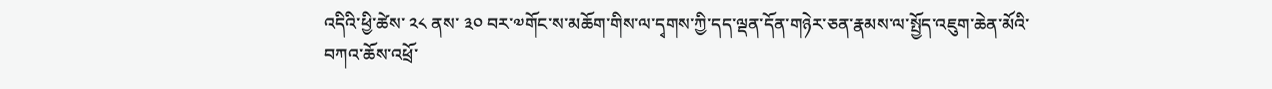འདིའི་ཕྱི་ཚེས་ ༢༨ ནས་ ༣༠ བར་༧གོང་ས་མཆོག་གིས་ལ་དྭགས་ཀྱི་དད་ལྡན་དོན་གཉེར་ཅན་རྣམས་ལ་སྤྱོད་འཇུག་ཆེན་མོའི་བཀའ་ཆོས་འཕྲོ་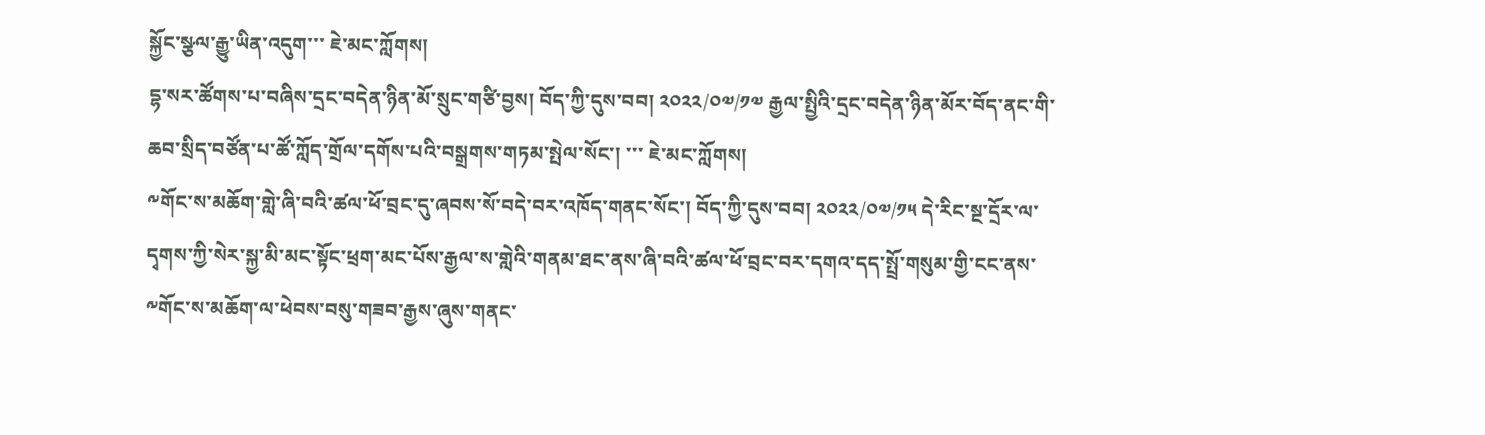སྐྱོང་སྩལ་རྒྱུ་ཡིན་འདུག་་་ ཇེ་མང་ཀློགས།
དྷ་སར་ཚོགས་པ་བཞིས་དྲང་བདེན་ཉིན་མོ་སྲུང་གཙི་བྱས། བོད་ཀྱི་དུས་བབ། ༢༠༢༢/༠༧/༡༧ རྒྱལ་སྤྱིའི་དྲང་བདེན་ཉིན་མོར་བོད་ནང་གི་ཆབ་སྲིད་བཙོན་པ་ཚོ་ཀློད་གྲོལ་དགོས་པའི་བསྒྲགས་གཏམ་སྤེལ་སོང་། ་་་ ཇེ་མང་ཀློགས།
༸གོང་ས་མཆོག་གླེ་ཞི་བའི་ཚལ་ཕོ་བྲང་དུ་ཞབས་སོ་བདེ་བར་འཁོད་གནང་སོང་། བོད་ཀྱི་དུས་བབ། ༢༠༢༢/༠༧/༡༥ དེ་རིང་སྔ་དྲོར་ལ་དྭགས་ཀྱི་སེར་སྐྱ་མི་མང་སྟོང་ཕྲག་མང་པོས་རྒྱལ་ས་གླེའི་གནམ་ཐང་ནས་ཞི་བའི་ཚལ་ཕོ་བྲང་བར་དགའ་དད་སྤྲོ་གསུམ་གྱི་ངང་ནས་༸གོང་ས་མཆོག་ལ་ཕེབས་བསུ་གཟབ་རྒྱས་ཞུས་གནང་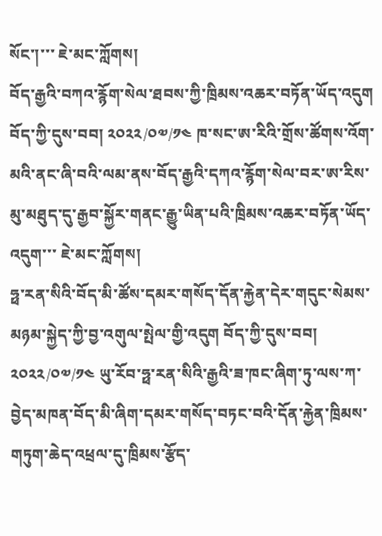སོང་།་་་ ཇེ་མང་ཀློགས།
བོད་རྒྱའི་བཀའ་རྙོག་སེལ་ཐབས་ཀྱི་ཁྲིམས་འཆར་བཏོན་ཡོད་འདུག བོད་ཀྱི་དུས་བབ། ༢༠༢༢/༠༧/༡༤ ཁ་སང་ཨ་རིའི་གྲོས་ཚོགས་འོག་མའི་ནང་ཞི་བའི་ལམ་ནས་བོད་རྒྱའི་དཀའ་རྙོག་སེལ་བར་ཨ་རིས་མུ་མཐུད་དུ་རྒྱབ་སྐྱོར་གནང་རྒྱུ་ཡིན་པའི་ཁྲིམས་འཆར་བཏོན་ཡོད་འདུག་་་ ཇེ་མང་ཀློགས།
ཧྥ་རན་སིའི་བོད་མི་ཚོས་དམར་གསོད་དོན་རྐྱེན་དེར་གདུང་སེམས་མཉམ་སྐྱེད་ཀྱི་བྱ་འགུལ་སྤེལ་གྱི་འདུག བོད་ཀྱི་དུས་བབ། ༢༠༢༢/༠༧/༡༤ ཡུ་རོབ་ཧྥ་རན་སིའི་རྒྱའི་ཟ་ཁང་ཞིག་ཏུ་ལས་ཀ་བྱེད་མཁན་བོད་མི་ཞིག་དམར་གསོད་བཏང་བའི་དོན་རྐྱེན་ཁྲིམས་གཏུག་ཆེད་འཕྲལ་དུ་ཁྲིམས་རྩོད་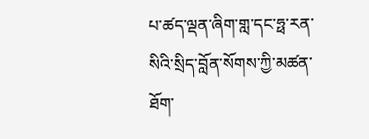པ་ཚད་ལྡན་ཞིག་གླ་དང་ཧྥ་རན་སིའི་སྲིད་བློན་སོགས་ཀྱི་མཚན་ཐོག་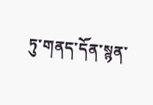ཏུ་གནད་དོན་སྙན་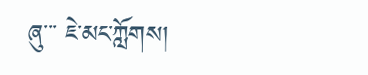ཞུ་་་ ཇེ་མང་ཀློགས།